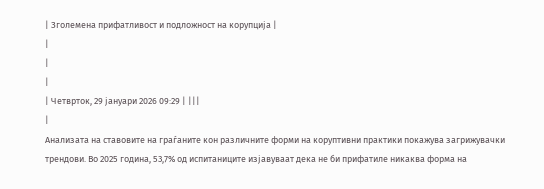| Зголемена прифатливост и подложност на корупција |
|
|
|
| Четврток, 29 јануари 2026 09:29 | |||
|
Анализата на ставовите на граѓаните кон различните форми на коруптивни практики покажува загрижувачки трендови. Во 2025 година, 53,7% од испитаниците изјавуваат дека не би прифатиле никаква форма на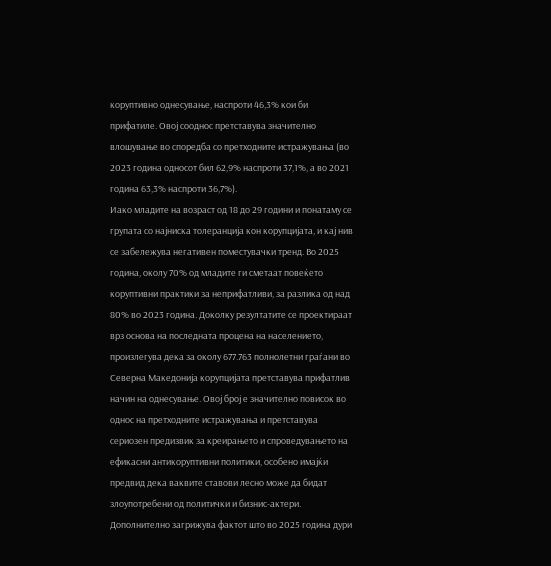коруптивно однесување, наспроти 46,3% кои би прифатиле. Овој сооднос претставува значително влошување во споредба со претходните истражувања (во 2023 година односот бил 62,9% наспроти 37,1%, а во 2021 година 63,3% наспроти 36,7%).
Иако младите на возраст од 18 до 29 години и понатаму се групата со најниска толеранција кон корупцијата, и кај нив се забележува негативен поместувачки тренд. Во 2025 година, околу 70% од младите ги сметаат повеќето коруптивни практики за неприфатливи, за разлика од над 80% во 2023 година. Доколку резултатите се проектираат врз основа на последната процена на населението, произлегува дека за околу 677.763 полнолетни граѓани во Северна Македонија корупцијата претставува прифатлив начин на однесување. Овој број е значително повисок во однос на претходните истражувања и претставува сериозен предизвик за креирањето и спроведувањето на ефикасни антикоруптивни политики, особено имајќи предвид дека ваквите ставови лесно може да бидат злоупотребени од политички и бизнис-актери. Дополнително загрижува фактот што во 2025 година дури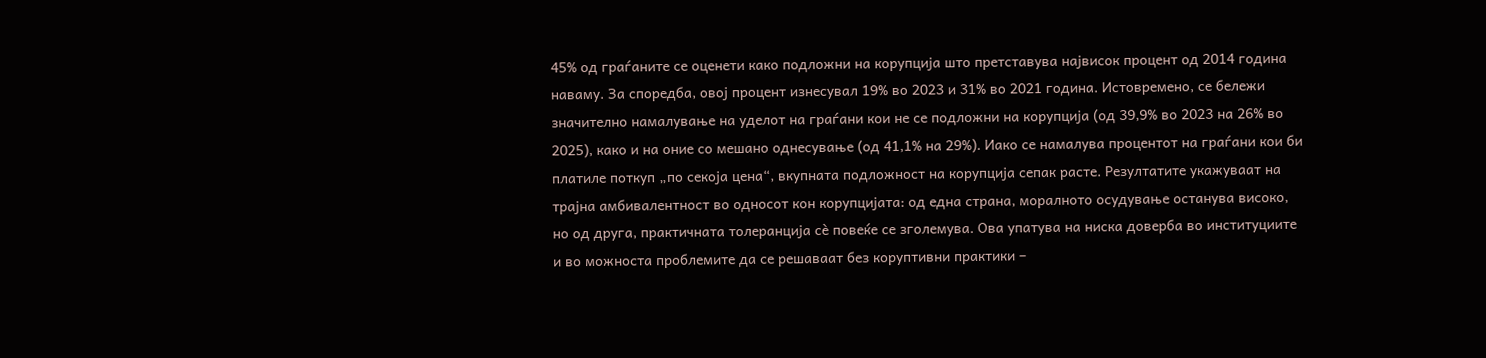45% од граѓаните се оценети како подложни на корупција што претставува највисок процент од 2014 година наваму. За споредба, овој процент изнесувал 19% во 2023 и 31% во 2021 година. Истовремено, се бележи значително намалување на уделот на граѓани кои не се подложни на корупција (од 39,9% во 2023 на 26% во 2025), како и на оние со мешано однесување (од 41,1% на 29%). Иако се намалува процентот на граѓани кои би платиле поткуп „по секоја цена“, вкупната подложност на корупција сепак расте. Резултатите укажуваат на трајна амбивалентност во односот кон корупцијата: од една страна, моралното осудување останува високо, но од друга, практичната толеранција сè повеќе се зголемува. Ова упатува на ниска доверба во институциите и во можноста проблемите да се решаваат без коруптивни практики –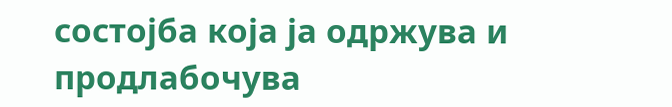состојба која ја одржува и продлабочува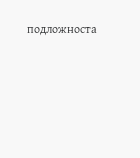подложноста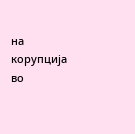на корупција во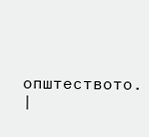општеството.
|